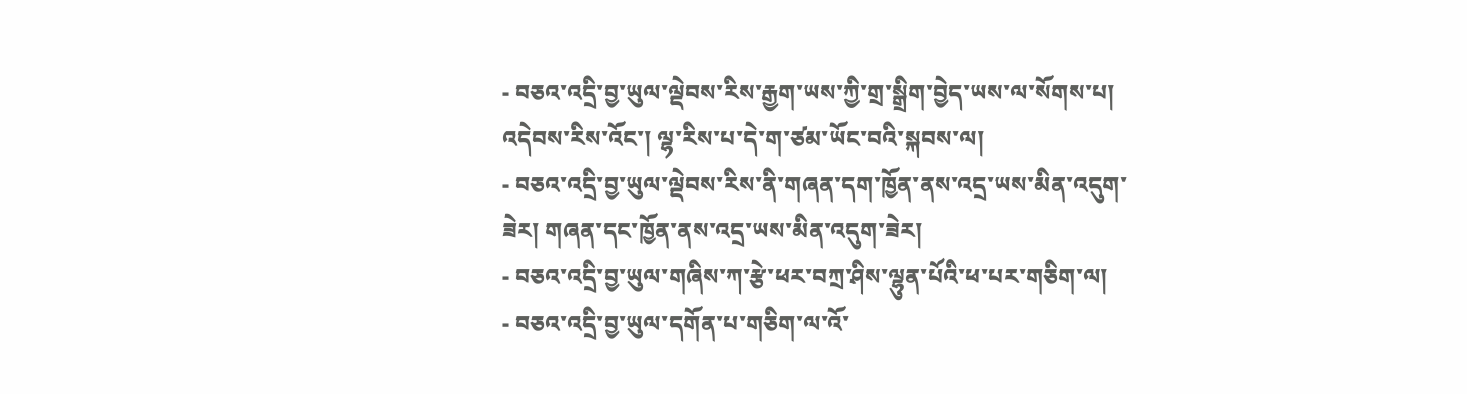- བཅའ་འདྲི་བྱ་ཡུལ་ལྡེབས་རིས་རྒྱག་ཡས་ཀྱི་གྲ་སྒྲིག་བྱེད་ཡས་ལ་སོགས་པ། འདེབས་རིས་འོང་། ལྷ་རིས་པ་དེ་ག་ཙམ་ཡོང་བའི་སྐབས་ལ།
- བཅའ་འདྲི་བྱ་ཡུལ་ལྡེབས་རིས་ནི་གཞན་དག་ཁྱོན་ནས་འདྲ་ཡས་མིན་འདུག་ཟེར། གཞན་དང་ཁྱོན་ནས་འདྲ་ཡས་མིན་འདུག་ཟེར།
- བཅའ་འདྲི་བྱ་ཡུལ་གཞིས་ཀ་རྩེ་ཕར་བཀྲ་ཤིས་ལྷུན་པོའི་ཕ་པར་གཅིག་ལ།
- བཅའ་འདྲི་བྱ་ཡུལ་དགོན་པ་གཅིག་ལ་འོ་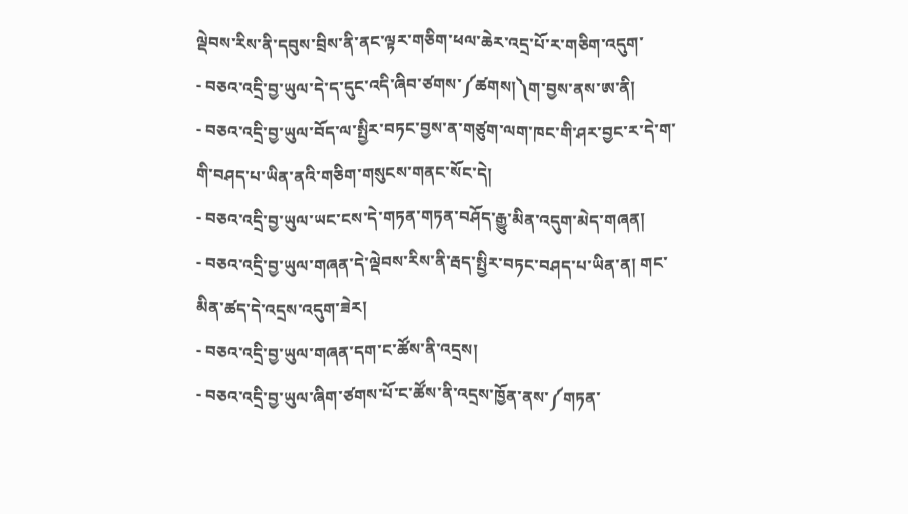ལྡེབས་རིས་ནི་དབུས་བྲིས་ནི་ནང་ལྟར་གཅིག་ཕལ་ཆེར་འདྲ་པོ་ར་གཅིག་འདུག་
- བཅའ་འདྲི་བྱ་ཡུལ་དེ་ད་དུང་འདི་ཞིབ་ཙགས་༼ཚགས།༽ག་བྱས་ནས་ཨ་ནི།
- བཅའ་འདྲི་བྱ་ཡུལ་བོད་ལ་སྤྱིར་བཏང་བྱས་ན་གཙུག་ལག་ཁང་གི་ཤར་བྱང་ར་དེ་ག་གི་བཤད་པ་ཡིན་ནའི་གཅིག་གསུངས་གནང་སོང་དེ།
- བཅའ་འདྲི་བྱ་ཡུལ་ཡང་ངས་དེ་གཏན་གཏན་བཤོད་རྒྱུ་མིན་འདུག་མེད་གཞན།
- བཅའ་འདྲི་བྱ་ཡུལ་གཞན་དེ་ལྡེབས་རིས་ནི་རྦད་སྤྱིར་བཏང་བཤད་པ་ཡིན་ན། གང་མིན་ཚད་དེ་འདྲས་འདུག་ཟེར།
- བཅའ་འདྲི་བྱ་ཡུལ་གཞན་དག་ང་ཚོས་ནི་འདྲས།
- བཅའ་འདྲི་བྱ་ཡུལ་ཞིག་ཙགས་པོ་ང་ཚོས་ནི་འདྲས་ཁྱོན་ནས་༼གཏན་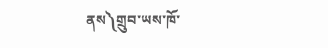ནས༽གྲུབ་ཡས་ཁོ་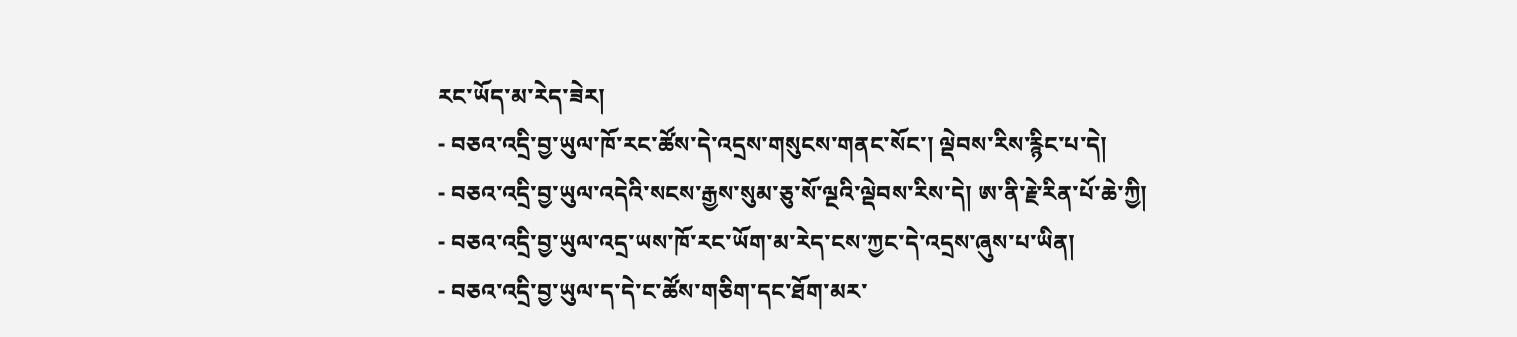རང་ཡོད་མ་རེད་ཟེར།
- བཅའ་འདྲི་བྱ་ཡུལ་ཁོ་རང་ཚོས་དེ་འདྲས་གསུངས་གནང་སོང་། ལྡེབས་རིས་རྙིང་པ་དེ།
- བཅའ་འདྲི་བྱ་ཡུལ་འདེའི་སངས་རྒྱས་སུམ་ཅུ་སོ་ལྔའི་ལྡེབས་རིས་དེ། ཨ་ནི་རྗེ་རིན་པོ་ཆེ་ཀྱི།
- བཅའ་འདྲི་བྱ་ཡུལ་འདྲ་ཡས་ཁོ་རང་ཡོག་མ་རེད་ངས་ཀྱང་དེ་འདྲས་ཞུས་པ་ཡིན།
- བཅའ་འདྲི་བྱ་ཡུལ་ད་དེ་ང་ཚོས་གཅིག་དང་ཐོག་མར་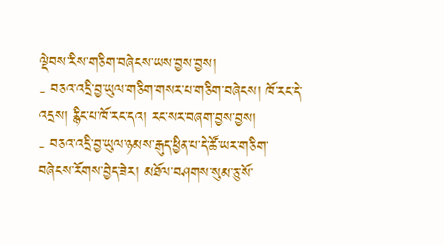ལྡེབས་རིས་གཅིག་བཞེངས་ཡས་བྱས་བྱས།
- བཅའ་འདྲི་བྱ་ཡུལ་གཅིག་གསར་པ་གཅིག་བཞེངས། ཁོ་རང་དེ་འདྲས། རྙིང་པ་ཁོ་རང་དའ། རང་སར་བཞག་བྱས་བྱས།
- བཅའ་འདྲི་བྱ་ཡུལ་ཉམས་རྒུད་ཕྱིན་པ་དེ་ཚོ་ཡར་གཅིག་བཞེངས་རོགས་བྱེད་ཟེར། མཐོལ་བཤགས་སུམ་ཅུ་སོ་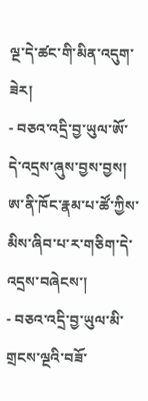ལྔ་དེ་ཚང་གི་མིན་འདུག་ཟེར།
- བཅའ་འདྲི་བྱ་ཡུལ་ཨོ་དེ་འདྲས་ཞུས་བྱས་བྱས། ཨ་ནི་ཁོང་རྣམ་པ་ཚོ་ཀྱིས་མིས་ཞིབ་པ་ར་གཅིག་དེ་འདྲས་བཞེངས་།
- བཅའ་འདྲི་བྱ་ཡུལ་མི་གྲངས་ལྔའི་བཟོ་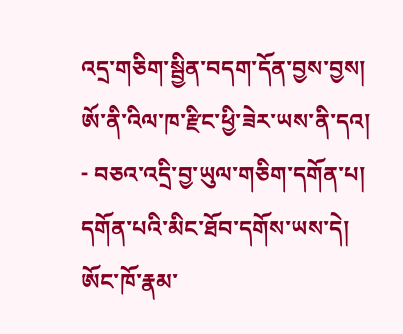འདྲ་གཅིག་སྦྱིན་བདག་དོན་བྱས་བྱས། ཨོ་ནི་འིལ་ཁ་རྫིང་ཕྱི་ཟེར་ཡས་ནི་དའ།
- བཅའ་འདྲི་བྱ་ཡུལ་གཅིག་དགོན་པ། དགོན་པའི་མིང་ཐོབ་དགོས་ཡས་དེ། ཨོང་ཁོ་རྣམ་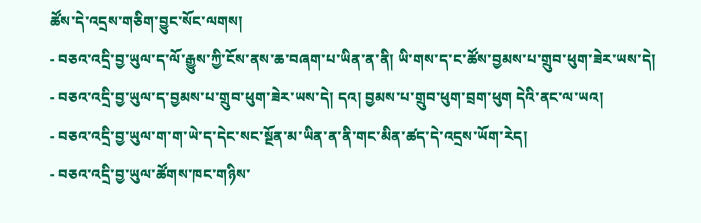ཚོས་དེ་འདྲས་གཅིག་བྱུང་སོང་ལགས།
- བཅའ་འདྲི་བྱ་ཡུལ་ད་ལོ་རྒྱུས་ཀྱི་ངོས་ནས་ཆ་བཞག་པ་ཡིན་ན་ནི། ཡི་གས་ད་ང་ཚོས་བྱམས་པ་གྲུབ་ཕུག་ཟེར་ཡས་དེ།
- བཅའ་འདྲི་བྱ་ཡུལ་ད་བྱམས་པ་གྲུབ་ཕུག་ཟེར་ཡས་དེ། དའ། བྱམས་པ་གྲུབ་ཕུག་བྲག་ཕུག དེའི་ནང་ལ་ཡའ།
- བཅའ་འདྲི་བྱ་ཡུལ་ག་ག་ཡེ་ད་དེང་སང་སྔོན་མ་ཡིན་ན་ནི་གང་མིན་ཚད་དེ་འདྲས་ཡོག་རེད།
- བཅའ་འདྲི་བྱ་ཡུལ་ཚོགས་ཁང་གཉིས་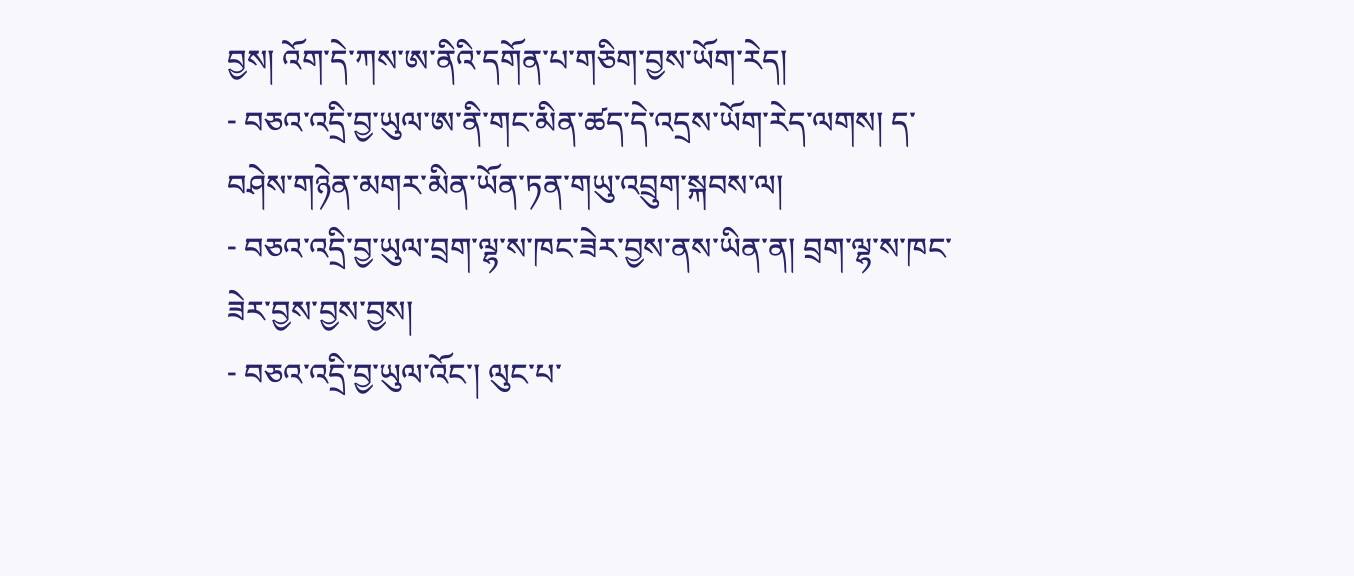བྱས། འོག་དེ་ཀས་ཨ་ནིའི་དགོན་པ་གཅིག་བྱས་ཡོག་རེད།
- བཅའ་འདྲི་བྱ་ཡུལ་ཨ་ནི་གང་མིན་ཚད་དེ་འདྲས་ཡོག་རེད་ལགས། ད་བཤེས་གཉེན་མགར་མིན་ཡོན་ཏན་གཡུ་འབྲུག་སྐབས་ལ།
- བཅའ་འདྲི་བྱ་ཡུལ་བྲག་ལྷ་ས་ཁང་ཟེར་བྱས་ནས་ཡིན་ན། བྲག་ལྷ་ས་ཁང་ཟེར་བྱས་བྱས་བྱས།
- བཅའ་འདྲི་བྱ་ཡུལ་འོང་། ལུང་པ་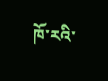ཁོ་རའི་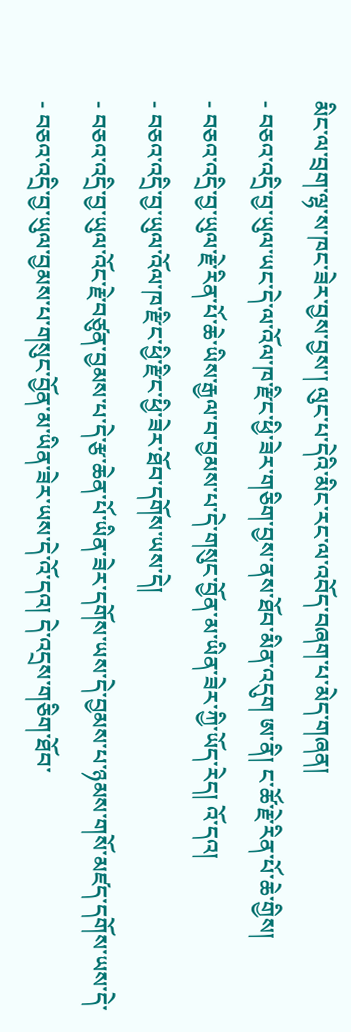མིང་ལ་བྲག་ལྷ་ས་ཁང་ཟེར་བྱས་བྱས་། ལུང་པ་དེའི་མིང་རང་ལ་འབོད་བཞག་པ་མེད་གཞན།
- བཅའ་འདྲི་བྱ་ཡུལ་ཡང་དེ་ལ་འོལ་ཁ་རྫིང་ཕྱི་ཟེར་གཅིག་བྱས་ནས་ཐོབ་མིན་འདུག ཨ་ནི། ང་ཚོ་རྗེ་རིན་པོ་ཆེ་གྱིས།
- བཅའ་འདྲི་བྱ་ཡུལ་རྗེ་རིན་པོ་ཆེ་ཡིས་རྒྱལ་བ་བྱམས་པ་དེ་གསུང་བྱོན་མ་ཡིན་ཟེར་ཀྱི་ཡོད་རེད། འོ་དའ།
- བཅའ་འདྲི་བྱ་ཡུལ་འོལ་ཁ་རྫིང་ཕྱི་རྫིང་ཕྱི་ཟེར་ཐོབ་དགོས་ཡས་དེ།
- བཅའ་འདྲི་བྱ་ཡུལ་འོང་རྗེ་བཙུན་བྱམས་པ་དེ་རྩ་ཆེན་པོ་ཡིན་ཟེར་དགོས་ཡས་དེ་བྱམས་པ་ཉམས་གསོ་མཛད་དགོས་ཡས་དེ་
- བཅའ་འདྲི་བྱ་ཡུལ་བྱམས་པ་གསུང་བྱོན་མ་ཡིན་ཟེར་ཡས་དེ་འོ་དའ། དེ་འདྲས་གཅིག་ཐོབ་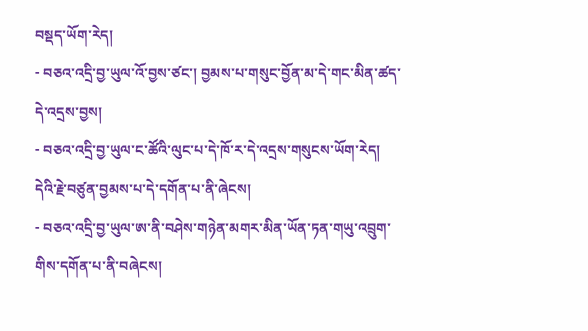བསྡད་ཡོག་རེད།
- བཅའ་འདྲི་བྱ་ཡུལ་འོ་བྱས་ཙང་། བྱམས་པ་གསུང་བྱོན་མ་དེ་གང་མིན་ཚད་དེ་འདྲས་བྱས།
- བཅའ་འདྲི་བྱ་ཡུལ་ང་ཚོའི་ལུང་པ་དེ་ཁོ་ར་དེ་འདྲས་གསུངས་ཡོག་རེད། དེའི་རྗེ་བཙུན་བྱམས་པ་དེ་དགོན་པ་ནི་ཞེངས།
- བཅའ་འདྲི་བྱ་ཡུལ་ཨ་ནི་བཤེས་གཉེན་མགར་མིན་ཡོན་ཏན་གཡུ་འབྲུག་གིས་དགོན་པ་ནི་བཞེངས།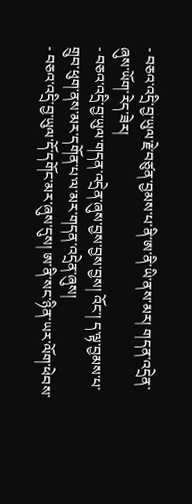- བཅའ་འདྲི་བྱ་ཡུལ་རྗེ་བཙུན་བྱམས་པ་ནི་ཨ་ནི་ཡི་ནས་མར། གདན་འདྲེན་ཞུས་ཡོག་རེད་ཟེར།
- བཅའ་འདྲི་བྱ་ཡུལ་གདན་འདྲེན་ཞུས་བྱས་བྱས་བྱས། འོང་། ད་ལྟ་བྱམས་པ་གྲུབ་ཕུག་ནས་མར་དགོན་པ་ལ་མར་གདན་འདྲེན་ཞུས།
- བཅའ་འདྲི་བྱ་ཡུལ་དོ་དགོང་མར་ཞུས་དུས། ཨ་ནི་སང་ཉིན་ཡར་ལོག་ཕེབས་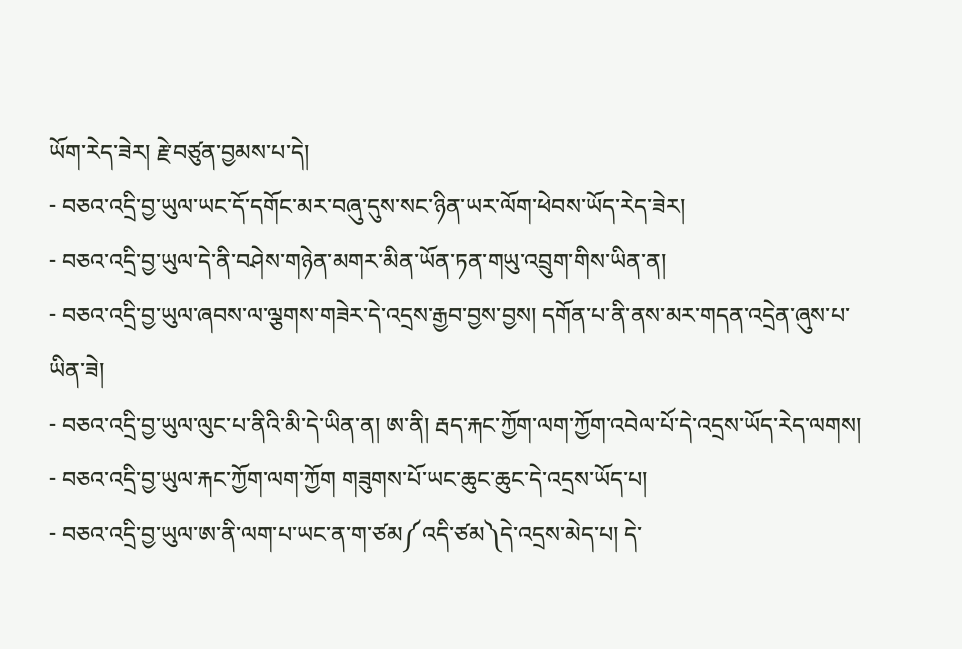ཡོག་རེད་ཟེར། རྗེ་བཙུན་བྱམས་པ་དེ།
- བཅའ་འདྲི་བྱ་ཡུལ་ཡང་དོ་དགོང་མར་བཞུ་དུས་སང་ཉིན་ཡར་ལོག་ཕེབས་ཡོད་རེད་ཟེར།
- བཅའ་འདྲི་བྱ་ཡུལ་དེ་ནི་བཤེས་གཉེན་མགར་མིན་ཡོན་ཏན་གཡུ་འབྲུག་གིས་ཡིན་ན།
- བཅའ་འདྲི་བྱ་ཡུལ་ཞབས་ལ་ལྕགས་གཟེར་དེ་འདྲས་རྒྱབ་བྱས་བྱས། དགོན་པ་ནི་ནས་མར་གདན་འདྲེན་ཞུས་པ་ཡིན་ཟེ།
- བཅའ་འདྲི་བྱ་ཡུལ་ལུང་པ་ནིའི་མི་དེ་ཡིན་ན། ཨ་ནི། རྦད་རྐང་ཀྱོག་ལག་ཀྱོག་འབེལ་པོ་དེ་འདྲས་ཡོད་རེད་ལགས།
- བཅའ་འདྲི་བྱ་ཡུལ་རྐང་ཀྱོག་ལག་ཀྱོག གཟུགས་པོ་ཡང་ཆུང་ཆུང་དེ་འདྲས་ཡོད་པ།
- བཅའ་འདྲི་བྱ་ཡུལ་ཨ་ནི་ལག་པ་ཡང་ན་ག་ཙམ༼འདི་ཙམ༽དེ་འདྲས་མེད་པ། དེ་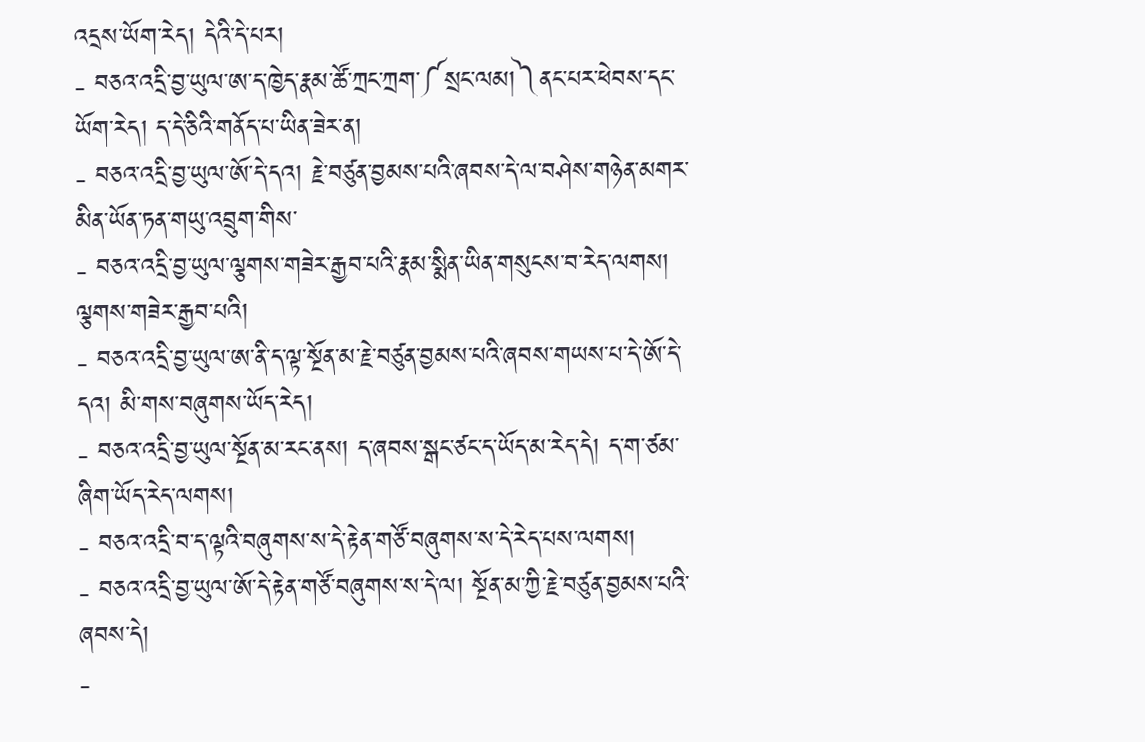འདྲས་ཡོག་རེད། དེའི་དེ་པར།
- བཅའ་འདྲི་བྱ་ཡུལ་ཨ་ད་ཁྱེད་རྣམ་ཚོ་ཀྲང་ཀྲག་༼སྲང་ལམ།༽ནང་པར་ཕེབས་དང་ཡོག་རེད། ད་དེ་ཅིའི་གནོད་པ་ཡིན་ཟེར་ན།
- བཅའ་འདྲི་བྱ་ཡུལ་ཨོ་དེ་དའ། རྗེ་བཙུན་བྱམས་པའི་ཞབས་དེ་ལ་བཤེས་གཉེན་མགར་མིན་ཡོན་ཏན་གཡུ་འབྲུག་གིས་
- བཅའ་འདྲི་བྱ་ཡུལ་ལྕགས་གཟེར་རྒྱབ་པའི་རྣམ་སྨིན་ཡིན་གསུངས་བ་རེད་ལགས། ལྕགས་གཟེར་རྒྱབ་པའི།
- བཅའ་འདྲི་བྱ་ཡུལ་ཨ་ནི་ད་ལྟ་སྔོན་མ་རྗེ་བཙུན་བྱམས་པའི་ཞབས་གཡས་པ་དེ་ཨོ་དེ་དའ། མི་གས་བཞུགས་ཡོད་རེད།
- བཅའ་འདྲི་བྱ་ཡུལ་སྔོན་མ་རང་ནས། ད་ཞབས་སྒང་ཙང་ད་ཡོད་མ་རེད་དེ། ད་ག་ཙམ་ཞིག་ཡོད་རེད་ལགས།
- བཅའ་འདྲི་བ་ད་ལྟའི་བཞུགས་ས་དེ་རྟེན་གཙོ་བཞུགས་ས་དེ་རེད་པས་ལགས།
- བཅའ་འདྲི་བྱ་ཡུལ་ཨོ་དེ་རྟེན་གཙོ་བཞུགས་ས་དེ་ལ། སྔོན་མ་ཀྱི་རྗེ་བཙུན་བྱམས་པའི་ཞབས་དེ།
-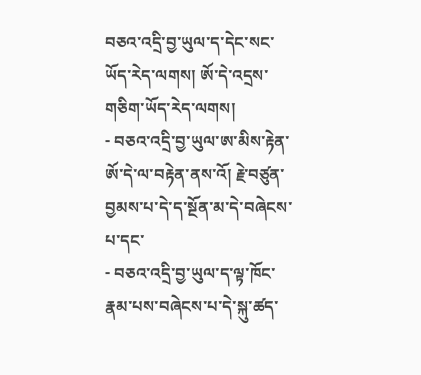བཅའ་འདྲི་བྱ་ཡུལ་ད་དེང་སང་ཡོད་རེད་ལགས། ཨོ་དེ་འདྲས་གཅིག་ཡོད་རེད་ལགས།
- བཅའ་འདྲི་བྱ་ཡུལ་ཨ་མིས་རྟེན་ཨོ་དེ་ལ་བརྟེན་ནས་འོ། རྗེ་བཙུན་བྱམས་པ་དེ་ད་སྔོན་མ་དེ་བཞེངས་པ་དང་
- བཅའ་འདྲི་བྱ་ཡུལ་ད་ལྟ་ཁོང་རྣམ་པས་བཞེངས་པ་དེ་སྐུ་ཚད་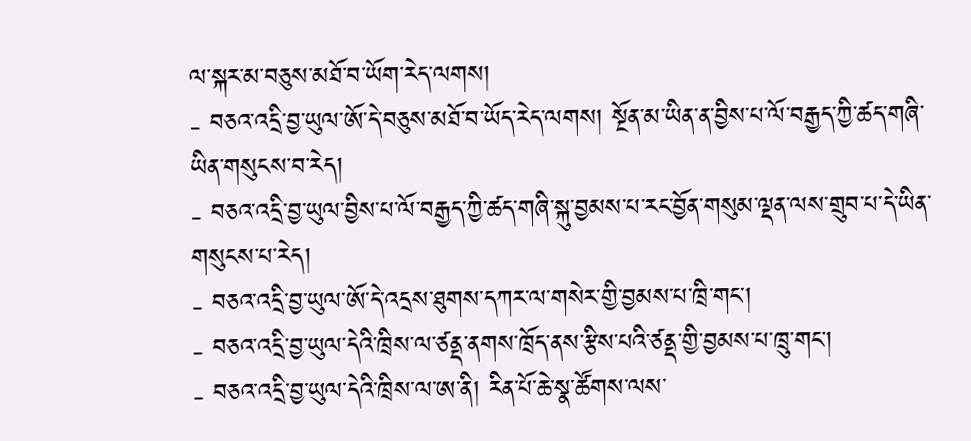ལ་སྐར་མ་བཅུས་མཐོ་བ་ཡོག་རེད་ལགས།
- བཅའ་འདྲི་བྱ་ཡུལ་ཨོ་དེ་བཅུས་མཐོ་བ་ཡོད་རེད་ལགས། སྔོན་མ་ཡིན་ན་བྱིས་པ་ལོ་བརྒྱད་ཀྱི་ཚད་གཞི་ཡིན་གསུངས་བ་རེད།
- བཅའ་འདྲི་བྱ་ཡུལ་བྱིས་པ་ལོ་བརྒྱད་ཀྱི་ཚད་གཞི་སྐུ་བྱམས་པ་རང་བྱོན་གསུམ་ལྡན་ལས་གྲུབ་པ་དེ་ཡིན་གསུངས་པ་རེད།
- བཅའ་འདྲི་བྱ་ཡུལ་ཨོ་དེ་འདྲས་ཐུགས་དཀར་ལ་གསེར་གྱི་བྱམས་པ་ཁྲི་གང་།
- བཅའ་འདྲི་བྱ་ཡུལ་དེའི་ཁྲིས་ལ་ཙནྡ་ནགས་ཁྲོད་ནས་རྩིས་པའི་ཙནྡ་གྱི་བྱམས་པ་ཁྲུ་གང་།
- བཅའ་འདྲི་བྱ་ཡུལ་དེའི་ཁྲིས་ལ་ཨ་ནི། རིན་པོ་ཆེ་སྣ་ཚོགས་ལས་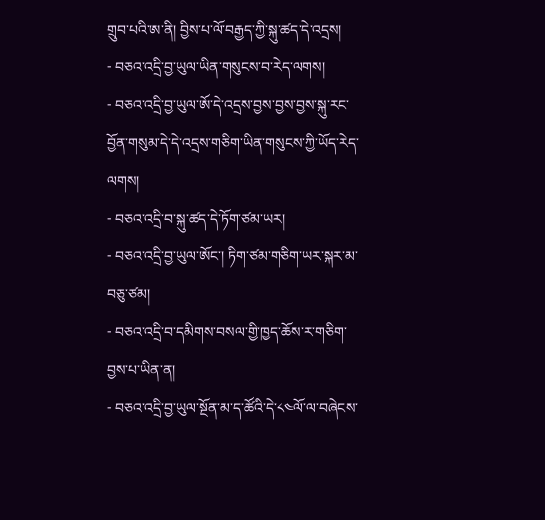གྲུབ་པའི་ཨ་ནི། བྱིས་པ་ལོ་བརྒྱད་ཀྱི་སྐུ་ཚད་དེ་འདྲས།
- བཅའ་འདྲི་བྱ་ཡུལ་ཡིན་གསུངས་བ་རེད་ལགས།
- བཅའ་འདྲི་བྱ་ཡུལ་ཨོ་དེ་འདྲས་བྱས་བྱས་བྱས་སྐུ་རང་བྱོན་གསུམ་དེ་དེ་འདྲས་གཅིག་ཡིན་གསུངས་ཀྱི་ཡོད་རེད་ལགས།
- བཅའ་འདྲི་བ་སྐུ་ཚད་དེ་ཏོག་ཙམ་ཡར།
- བཅའ་འདྲི་བྱ་ཡུལ་ཨོང་། ཏིག་ཙམ་གཅིག་ཡར་སྐར་མ་བཅུ་ཙམ།
- བཅའ་འདྲི་བ་དམིགས་བསལ་གྱི་ཁྱད་ཆོས་ར་གཅིག་བྱས་པ་ཡིན་ན།
- བཅའ་འདྲི་བྱ་ཡུལ་སྔོན་མ་ད་ཚོའི་དེ་༨༤ལོ་ལ་བཞེངས་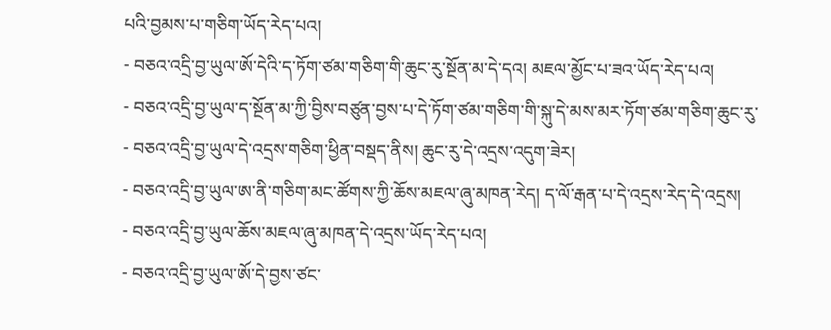པའི་བྱམས་པ་གཅིག་ཡོད་རེད་པའ།
- བཅའ་འདྲི་བྱ་ཡུལ་ཨོ་དེའི་ད་ཏོག་ཙམ་གཅིག་གི་ཆུང་རུ་སྔོན་མ་དེ་དའ། མཇལ་མྱོང་པ་ཟའ་ཡོད་རེད་པའ།
- བཅའ་འདྲི་བྱ་ཡུལ་ད་སྔོན་མ་ཀྱི་བྱིས་བཙུན་བྱས་པ་དེ་ཏོག་ཙམ་གཅིག་གི་སྐུ་དེ་མས་མར་ཏོག་ཙམ་གཅིག་ཆུང་རུ་
- བཅའ་འདྲི་བྱ་ཡུལ་དེ་འདྲས་གཅིག་ཕྱིན་བསྡད་ནིས། ཆུང་རུ་དེ་འདྲས་འདུག་ཟེར།
- བཅའ་འདྲི་བྱ་ཡུལ་ཨ་ནི་གཅིག་མང་ཚོགས་ཀྱི་ཆོས་མཇལ་ཞུ་མཁན་རེད། ད་ལོ་རྒན་པ་དེ་འདྲས་རེད་དེ་འདྲས།
- བཅའ་འདྲི་བྱ་ཡུལ་ཆོས་མཇལ་ཞུ་མཁན་དེ་འདྲས་ཡོད་རེད་པའ།
- བཅའ་འདྲི་བྱ་ཡུལ་ཨོ་དེ་བྱས་ཙང་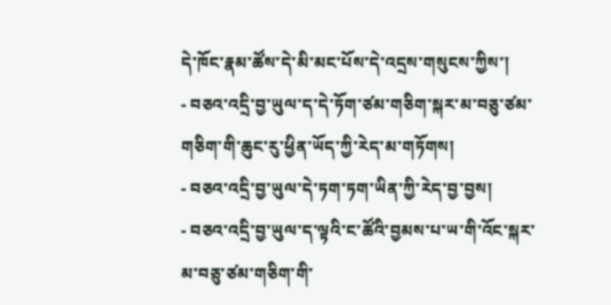དེ་ཁོང་རྣམ་ཚོས་དེ་མི་མང་པོས་དེ་འདྲས་གསུངས་ཀྱིས་།
- བཅའ་འདྲི་བྱ་ཡུལ་ད་དེ་ཏོག་ཙམ་གཅིག་སྐར་མ་བཅུ་ཙམ་གཅིག་གི་ཆུང་རུ་ཕྱིན་ཡོད་ཀྱི་རེད་མ་གཏོགས།
- བཅའ་འདྲི་བྱ་ཡུལ་དེ་ཏག་ཏག་ཡིན་ཀྱི་རེད་བྱ་བྱས།
- བཅའ་འདྲི་བྱ་ཡུལ་ད་ལྟའི་ང་ཚོའི་བྱམས་པ་ཡ་གི་འོང་སྐར་མ་བཅུ་ཙམ་གཅིག་གི་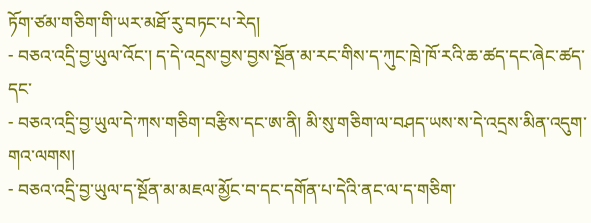ཏོག་ཙམ་གཅིག་གི་ཡར་མཐོ་རུ་བཏང་པ་རེད།
- བཅའ་འདྲི་བྱ་ཡུལ་འོང་། ད་དེ་འདྲས་བྱས་བྱས་སྔོན་མ་རང་གིས་ད་ཀུང་ཁྲེ་ཁོ་རའི་ཆ་ཚད་དང་ཞེང་ཚད་དང་
- བཅའ་འདྲི་བྱ་ཡུལ་དེ་ཀས་གཅིག་བརྩིས་དང་ཨ་ནི། མི་སུ་གཅིག་ལ་བཤད་ཡས་ས་དེ་འདྲས་མིན་འདུག་གའ་ལགས།
- བཅའ་འདྲི་བྱ་ཡུལ་ད་སྔོན་མ་མཇལ་མྱོང་བ་དང་དགོན་པ་དེའི་ནང་ལ་ད་གཅིག་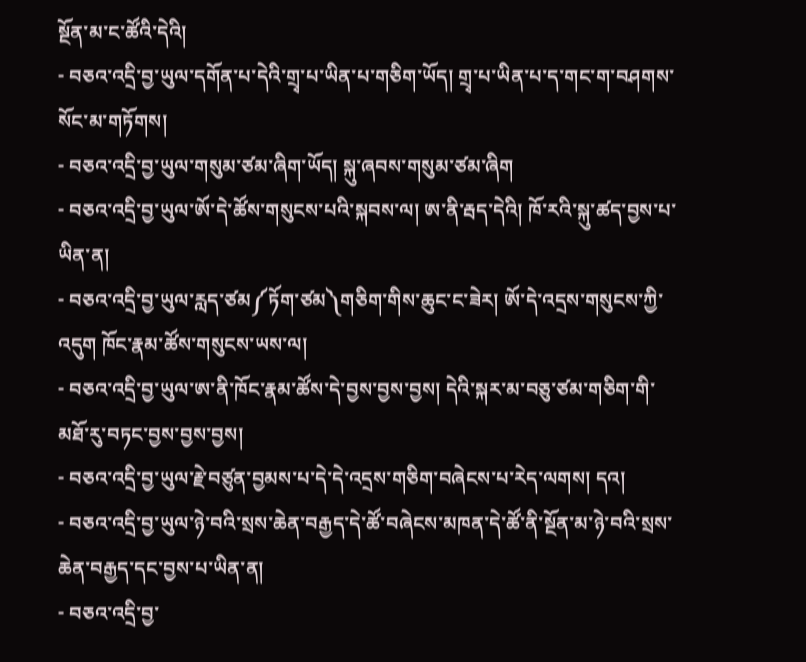སྔོན་མ་ང་ཚོའི་དེའི།
- བཅའ་འདྲི་བྱ་ཡུལ་དགོན་པ་དེའི་གྲྭ་པ་ཡིན་པ་གཅིག་ཡོད། གྲྭ་པ་ཡིན་པ་ད་གང་ག་བཤགས་སོང་མ་གཏོགས།
- བཅའ་འདྲི་བྱ་ཡུལ་གསུམ་ཙམ་ཞིག་ཡོད། སྐུ་ཞབས་གསུམ་ཙམ་ཞིག
- བཅའ་འདྲི་བྱ་ཡུལ་ཨོ་དེ་ཚོས་གསུངས་པའི་སྐབས་ལ། ཨ་ནི་རྦད་དེའི། ཁོ་རའི་སྐུ་ཚད་བྱས་པ་ཡིན་ན།
- བཅའ་འདྲི་བྱ་ཡུལ་རླད་ཙམ༼ཏོག་ཙམ༽གཅིག་གིས་ཆུང་ང་ཟེར། ཨོ་དེ་འདྲས་གསུངས་ཀྱི་འདུག ཁོང་རྣམ་ཚོས་གསུངས་ཡས་ལ།
- བཅའ་འདྲི་བྱ་ཡུལ་ཨ་ནི་ཁོང་རྣམ་ཚོས་དེ་བྱས་བྱས་བྱས། དེའི་སྐར་མ་བཅུ་ཙམ་གཅིག་གི་མཐོ་རུ་བཏང་བྱས་བྱས་བྱས།
- བཅའ་འདྲི་བྱ་ཡུལ་རྗེ་བཙུན་བྱམས་པ་དེ་དེ་འདྲས་གཅིག་བཞེངས་པ་རེད་ལགས། དའ།
- བཅའ་འདྲི་བྱ་ཡུལ་ཉེ་བའི་སྲས་ཆེན་བརྒྱད་དེ་ཚོ་བཞེངས་མཁན་དེ་ཚོ་ནི་སྔོན་མ་ཉེ་བའི་སྲས་ཆེན་བརྒྱད་དང་བྱས་པ་ཡིན་ན།
- བཅའ་འདྲི་བྱ་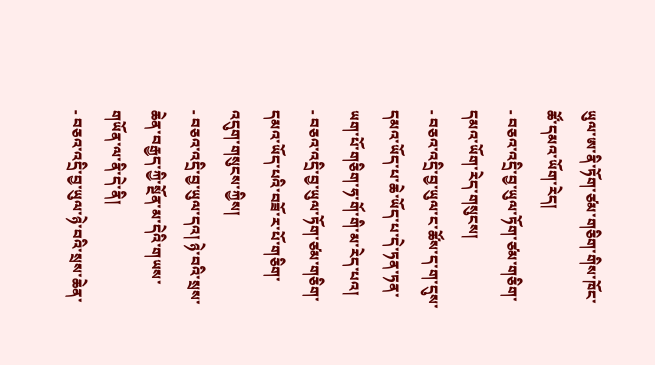ཡུལ་ཨ་ནི་ཏོག་ཙམ་གཅིག་གིས་ཁོང་ཚོ་དམའ་ཡོག་རེད།
- བཅའ་འདྲི་བྱ་ཡུལ་ཏོག་ཙམ་གཅིག་དམའ་ཡོག་རེད་གསུངས།
- བཅའ་འདྲི་བྱ་ཡུལ་ང་ཚོས་ད་ག་དུས་དམའ་ཡོད་པ་ཆེ་ཡོད་པ་དེ་ཏན་ཏན་ཡག་པོ་གཅིག་ཧ་གོ་གི་མ་རེད་པའ།
- བཅའ་འདྲི་བྱ་ཡུལ་ཏོག་ཙམ་གཅིག་དམའ་ཡོད་པའི་བཟོ་ར་པོ་གཅིག་འདུག་གསུངས་ཀྱིས།
- བཅའ་འདྲི་བྱ་ཡུལ་དའ། ཉེ་བའི་སྲས་ཆེན་བརྒྱད་ཀྱི་སྔོན་མ་དེའི་གཡས་གཡོན་ལ་ནི་དེ་ནི།
- བཅའ་འདྲི་བྱ་ཡུལ་ཉེ་བའི་སྲས་ཆེན་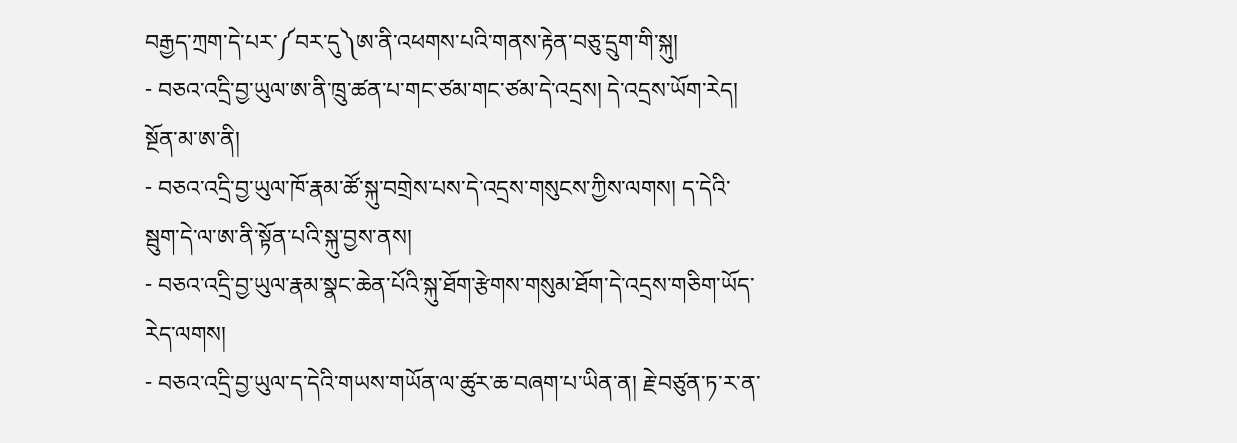བརྒྱད་ཀྲག་དེ་པར་༼བར་དུ༽ཨ་ནི་འཕགས་པའི་གནས་རྟེན་བཅུ་དྲུག་གི་སྐུ།
- བཅའ་འདྲི་བྱ་ཡུལ་ཨ་ནི་ཁྲུ་ཚན་པ་གང་ཙམ་གང་ཙམ་དེ་འདྲས། དེ་འདྲས་ཡོག་རེད། སྔོན་མ་ཨ་ནི།
- བཅའ་འདྲི་བྱ་ཡུལ་ཁོ་རྣམ་ཚོ་སྐུ་བགྲེས་པས་དེ་འདྲས་གསུངས་ཀྱིས་ལགས། ད་དེའི་སྦུག་དེ་ལ་ཨ་ནི་སྟོན་པའི་སྐུ་བྱས་ནས།
- བཅའ་འདྲི་བྱ་ཡུལ་རྣམ་སྣང་ཆེན་པོའི་སྐུ་ཐོག་རྩེགས་གསུམ་ཐོག་དེ་འདྲས་གཅིག་ཡོད་རེད་ལགས།
- བཅའ་འདྲི་བྱ་ཡུལ་ད་དེའི་གཡས་གཡོན་ལ་ཚུར་ཆ་བཞག་པ་ཡིན་ན། རྗེ་བཙུན་ཏ་ར་ན་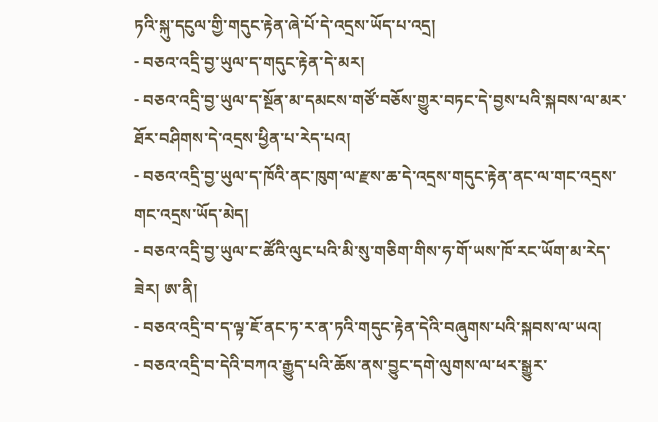ཏའི་སྐུ་དངུལ་གྱི་གདུང་རྟེན་ཞེ་པོ་དེ་འདྲས་ཡོད་པ་འདྲ།
- བཅའ་འདྲི་བྱ་ཡུལ་ད་གདུང་རྟེན་དེ་མར།
- བཅའ་འདྲི་བྱ་ཡུལ་ད་སྔོན་མ་དམངས་གཙོ་བཅོས་གྱུར་བཏང་དེ་བྱས་པའི་སྐབས་ལ་མར་ཐོར་བཤིགས་དེ་འདྲས་ཕྱིན་པ་རེད་པའ།
- བཅའ་འདྲི་བྱ་ཡུལ་ད་ཁོའི་ནང་ཁུག་ལ་རྫས་ཆ་དེ་འདྲས་གདུང་རྟེན་ནང་ལ་གང་འདྲས་གང་འདྲས་ཡོད་མེད།
- བཅའ་འདྲི་བྱ་ཡུལ་ང་ཚོའི་ལུང་པའི་མི་སུ་གཅིག་གིས་ཧ་གོ་ཡས་ཁོ་རང་ཡོག་མ་རེད་ཟེར། ཨ་ནི།
- བཅའ་འདྲི་བ་ད་ལྟ་ཇོ་ནང་ཏ་ར་ན་ཏའི་གདུང་རྟེན་དེའི་བཞུགས་པའི་སྐབས་ལ་ཡའ།
- བཅའ་འདྲི་བ་དེའི་བཀའ་རྒྱུད་པའི་ཆོས་ནས་བྱུང་དགེ་ལུགས་ལ་ཕར་སྒྱུར་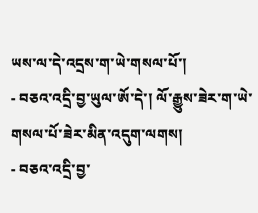ཡས་ལ་དེ་འདྲས་ག་ཡེ་གསལ་པོ་།
- བཅའ་འདྲི་བྱ་ཡུལ་ཨོ་དེ་། ལོ་རྒྱུས་ཟེར་ག་ཡེ་གསལ་པོ་ཟེར་མིན་འདུག་ལགས།
- བཅའ་འདྲི་བྱ་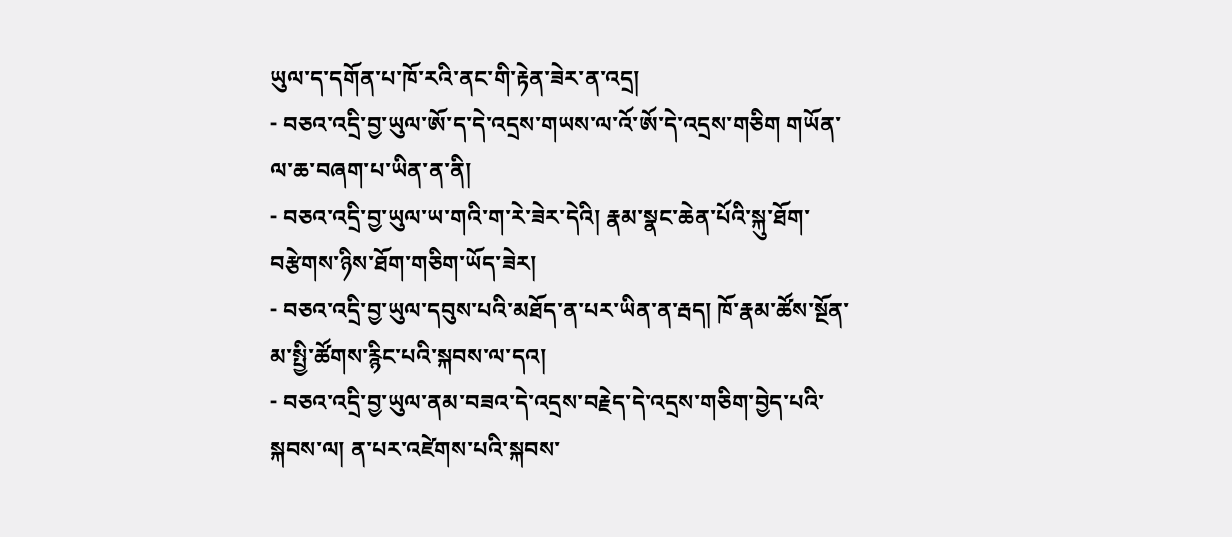ཡུལ་ད་དགོན་པ་ཁོ་རའི་ནང་གི་རྟེན་ཟེར་ན་འདྲ།
- བཅའ་འདྲི་བྱ་ཡུལ་ཨོ་ད་དེ་འདྲས་གཡས་ལ་འོ་ཨོ་དེ་འདྲས་གཅིག གཡོན་ལ་ཆ་བཞག་པ་ཡིན་ན་ནི།
- བཅའ་འདྲི་བྱ་ཡུལ་ཡ་གའི་ག་རེ་ཟེར་དེའི། རྣམ་སྣང་ཆེན་པོའི་སྐུ་ཐོག་བརྩེགས་ཉིས་ཐོག་གཅིག་ཡོད་ཟེར།
- བཅའ་འདྲི་བྱ་ཡུལ་དབུས་པའི་མཐོད་ན་པར་ཡིན་ན་རྦད། ཁོ་རྣམ་ཚོས་སྔོན་མ་སྤྱི་ཚོགས་རྙིང་པའི་སྐབས་ལ་དའ།
- བཅའ་འདྲི་བྱ་ཡུལ་ནམ་བཟའ་དེ་འདྲས་བརྗེད་དེ་འདྲས་གཅིག་བྱེད་པའི་སྐབས་ལ། ན་པར་འཛེགས་པའི་སྐབས་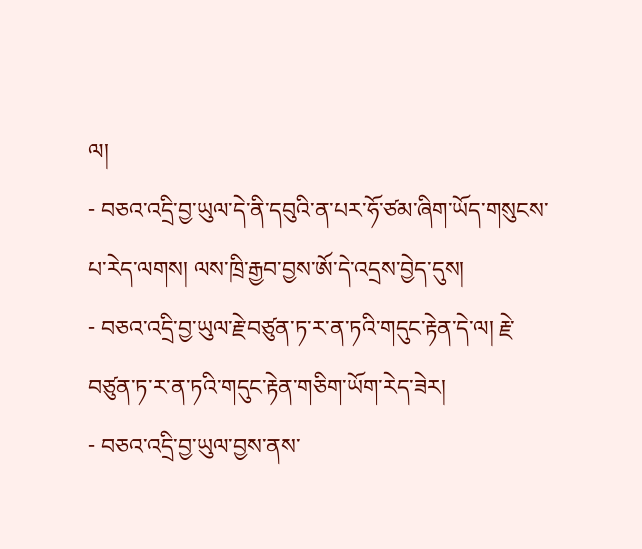ལ།
- བཅའ་འདྲི་བྱ་ཡུལ་དེ་ནི་དབུའི་ན་པར་ཧོ་ཙམ་ཞིག་ཡོད་གསུངས་པ་རེད་ལགས། ལས་ཁྲི་རྒྱབ་བྱས་ཨོ་དེ་འདྲས་བྱེད་དུས།
- བཅའ་འདྲི་བྱ་ཡུལ་རྗེ་བཙུན་ཏ་ར་ན་ཏའི་གདུང་རྟེན་དེ་ལ། རྗེ་བཙུན་ཏ་ར་ན་ཏའི་གདུང་རྟེན་གཅིག་ཡོག་རེད་ཟེར།
- བཅའ་འདྲི་བྱ་ཡུལ་བྱས་ནས་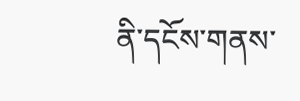ནི་དངོས་གནས་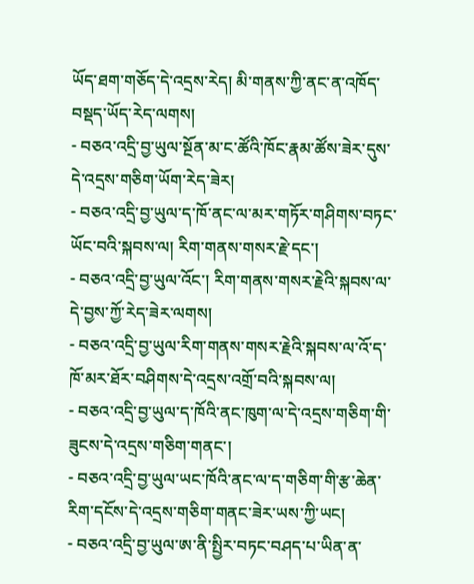ཡོད་ཐག་གཅོད་དེ་འདྲས་རེད། མི་གནས་ཀྱི་ནང་ན་འཁོད་བསྡད་ཡོད་རེད་ལགས།
- བཅའ་འདྲི་བྱ་ཡུལ་སྔོན་མ་ང་ཚོའི་ཁོང་རྣམ་ཚོས་ཟེར་དུས་དེ་འདྲས་གཅིག་ཡོག་རེད་ཟེར།
- བཅའ་འདྲི་བྱ་ཡུལ་ད་ཁོ་ནང་ལ་མར་གཏོར་གཤིགས་བཏང་ཡོང་བའི་སྐབས་ལ། རིག་གནས་གསར་རྗེ་དང་།
- བཅའ་འདྲི་བྱ་ཡུལ་འོང་། རིག་གནས་གསར་རྗེའི་སྐབས་ལ་དེ་བྱས་ཀྱོ་རེད་ཟེར་ལགས།
- བཅའ་འདྲི་བྱ་ཡུལ་རིག་གནས་གསར་རྗེའི་སྐབས་ལ་འོ་ད་ཁོ་མར་ཐོར་བཤིགས་དེ་འདྲས་འགྲོ་བའི་སྐབས་ལ།
- བཅའ་འདྲི་བྱ་ཡུལ་ད་ཁོའི་ནང་ཁུག་ལ་དེ་འདྲས་གཅིག་གི་ཟུངས་དེ་འདྲས་གཅིག་གནང་།
- བཅའ་འདྲི་བྱ་ཡུལ་ཡང་ཁོའི་ནང་ལ་ད་གཅིག་གི་རྩ་ཆེན་རིག་དངོས་དེ་འདྲས་གཅིག་གནང་ཟེར་ཡས་ཀྱི་ཡང།
- བཅའ་འདྲི་བྱ་ཡུལ་ཨ་ནི་སྤྱིར་བཏང་བཤད་པ་ཡིན་ན་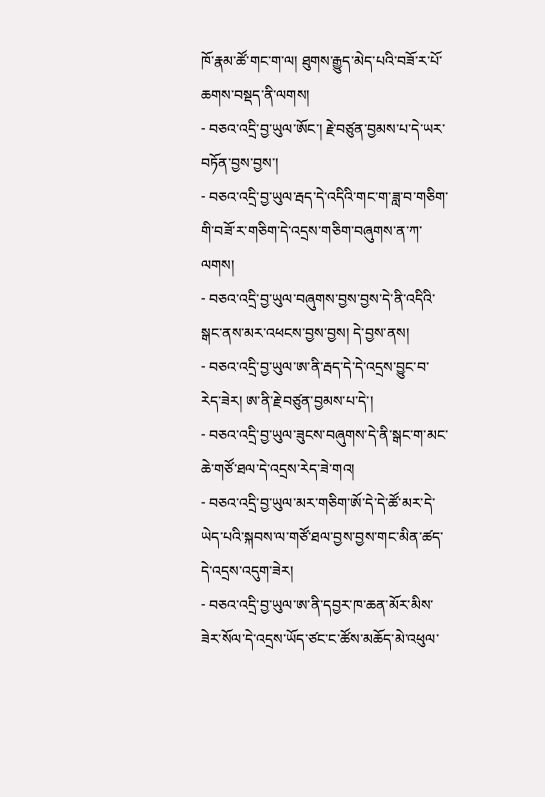ཁོ་རྣམ་ཚོ་གང་ག་ལ། ཐུགས་རྒྱུད་མེད་པའི་བཟོ་ར་པོ་ཆགས་བསྡད་ནི་ལགས།
- བཅའ་འདྲི་བྱ་ཡུལ་ཨོང་། རྗེ་བཙུན་བྱམས་པ་དེ་ཡར་བཏོན་བྱས་བྱས་།
- བཅའ་འདྲི་བྱ་ཡུལ་རྦད་དེ་འདིའི་གང་ག་ཟླ་བ་གཅིག་གི་བཟོ་ར་གཅིག་དེ་འདྲས་གཅིག་བཞུགས་ན་ཀ་ལགས།
- བཅའ་འདྲི་བྱ་ཡུལ་བཞུགས་བྱས་བྱས་དེ་ནི་འདིའི་སྒང་ནས་མར་འཕངས་བྱས་བྱས། དེ་བྱས་ནས།
- བཅའ་འདྲི་བྱ་ཡུལ་ཨ་ནི་རྦད་དེ་དེ་འདྲས་བྱུང་བ་རེད་ཟེར། ཨ་ནི་རྗེ་བཙུན་བྱམས་པ་དེ་།
- བཅའ་འདྲི་བྱ་ཡུལ་ཟུངས་བཞུགས་དེ་ནི་སྒང་ག་མང་ཆེ་གཙོ་ཐལ་དེ་འདྲས་རེད་ཟེ་གའ།
- བཅའ་འདྲི་བྱ་ཡུལ་མར་གཅིག་ཨོ་དེ་དེ་ཚོ་མར་དེ་ཡེད་པའི་སྐབས་ལ་གཙོ་ཐལ་བྱས་བྱས་གང་མིན་ཚད་དེ་འདྲས་འདུག་ཟེར།
- བཅའ་འདྲི་བྱ་ཡུལ་ཨ་ནི་དབྱར་ཁ་ཆན་མོར་མིས་ཟེར་སོལ་དེ་འདྲས་ཡོད་ཙང་ང་ཚོས་མཆོད་མེ་འཕུལ་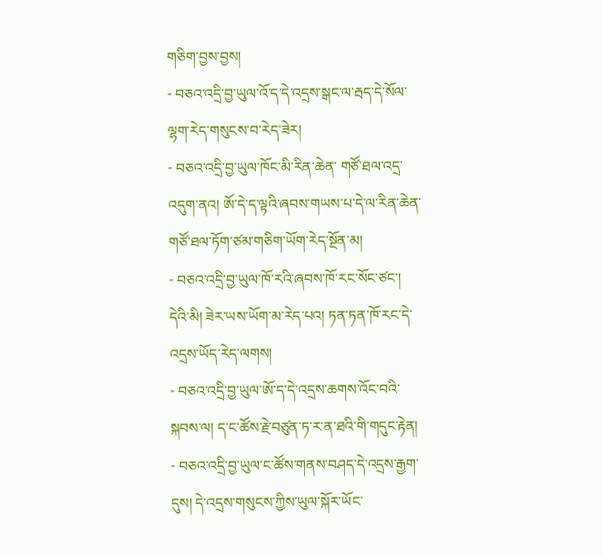གཅིག་བྱས་བྱས།
- བཅའ་འདྲི་བྱ་ཡུལ་འོ་ད་དེ་འདྲས་སྒང་ལ་རྦད་དེ་སོལ་ལྷག་རེད་གསུངས་བ་རེད་ཟེར།
- བཅའ་འདྲི་བྱ་ཡུལ་ཁོང་མི་རིན་ཆེན་ གཙོ་ཐལ་འདྲ་འདུག་ནའ། ཨོ་དེ་ད་ལྟའི་ཞབས་གཡས་པ་དེ་ལ་རིན་ཆེན་གཙོ་ཐལ་ཏོག་ཙམ་གཅིག་ཡོག་རེད་སྔོན་མ།
- བཅའ་འདྲི་བྱ་ཡུལ་ཁོ་རའི་ཞབས་ཁོ་རང་སོང་ཙང་། དེའི་མི། ཟེར་ཡས་ཡོག་མ་རེད་པའ། ཏན་ཏན་ཁོ་རང་དེ་འདྲས་ཡོད་རེད་ལགས།
- བཅའ་འདྲི་བྱ་ཡུལ་ཨོ་ད་དེ་འདྲས་ཆགས་འོང་བའི་སྐབས་ལ། ད་ང་ཚོས་རྗེ་བཙུན་ཏ་ར་ན་ཐའི་གི་གདུང་རྟེན།
- བཅའ་འདྲི་བྱ་ཡུལ་ང་ཚོས་གནས་བཤད་དེ་འདྲས་རྒྱག་དུས། དེ་འདྲས་གསུངས་ཀྱིས་ཡུལ་སྐོར་ཡོང་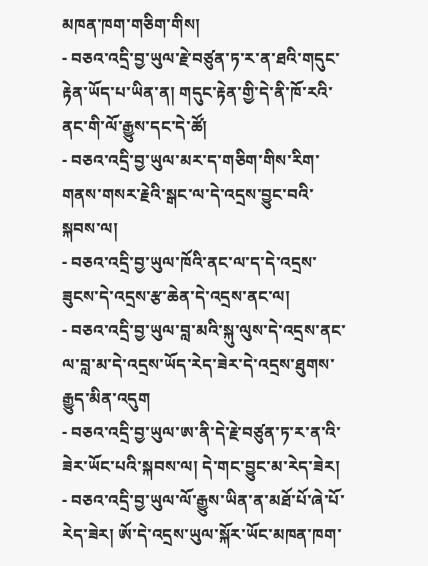མཁན་ཁག་གཅིག་གིས།
- བཅའ་འདྲི་བྱ་ཡུལ་རྗེ་བཙུན་ཏ་ར་ན་ཐའི་གདུང་རྟེན་ཡོད་པ་ཡིན་ན། གདུང་རྟེན་གྱི་དེ་ནི་ཁོ་རའི་ནང་གི་ལོ་རྒྱུས་དང་དེ་ཚོ།
- བཅའ་འདྲི་བྱ་ཡུལ་མར་ད་གཅིག་གིས་རིག་གནས་གསར་རྗེའི་སྒང་ལ་དེ་འདྲས་བྱུང་བའི་སྐབས་ལ།
- བཅའ་འདྲི་བྱ་ཡུལ་ཁོའི་ནང་ལ་ད་དེ་འདྲས་ཟུངས་དེ་འདྲས་རྩ་ཆེན་དེ་འདྲས་ནང་ལ།
- བཅའ་འདྲི་བྱ་ཡུལ་བླ་མའི་སྐུ་ལུས་དེ་འདྲས་ནང་ལ་བླ་མ་དེ་འདྲས་ཡོད་རེད་ཟེར་དེ་འདྲས་ཐུགས་རྒྱུད་མིན་འདུག
- བཅའ་འདྲི་བྱ་ཡུལ་ཨ་ནི་དེ་རྗེ་བཙུན་ཏ་ར་ན་འི་ཟེར་ཡོང་པའི་སྐབས་ལ། དེ་གང་བྱུང་མ་རེད་ཟེར།
- བཅའ་འདྲི་བྱ་ཡུལ་ལོ་རྒྱུས་ཡིན་ན་མཐོ་པོ་ཞེ་པོ་རེད་ཟེར། ཨོ་དེ་འདྲས་ཡུལ་སྐོར་ཡོང་མཁན་ཁག་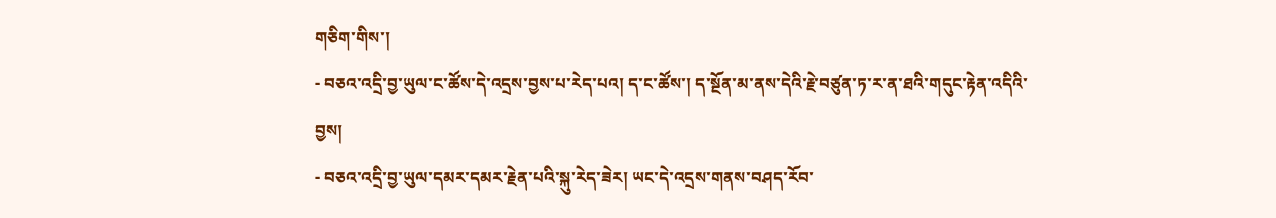གཅིག་གིས་།
- བཅའ་འདྲི་བྱ་ཡུལ་ང་ཚོས་དེ་འདྲས་བྱས་པ་རེད་པའ། ད་ང་ཚོས་། ད་སྔོན་མ་ནས་དེའི་རྗེ་བཙུན་ཏ་ར་ན་ཐའི་གདུང་རྟེན་འདིའི་བྱས།
- བཅའ་འདྲི་བྱ་ཡུལ་དམར་དམར་རྗེན་པའི་སྐུ་རེད་ཟེར། ཡང་དེ་འདྲས་གནས་བཤད་རོབ་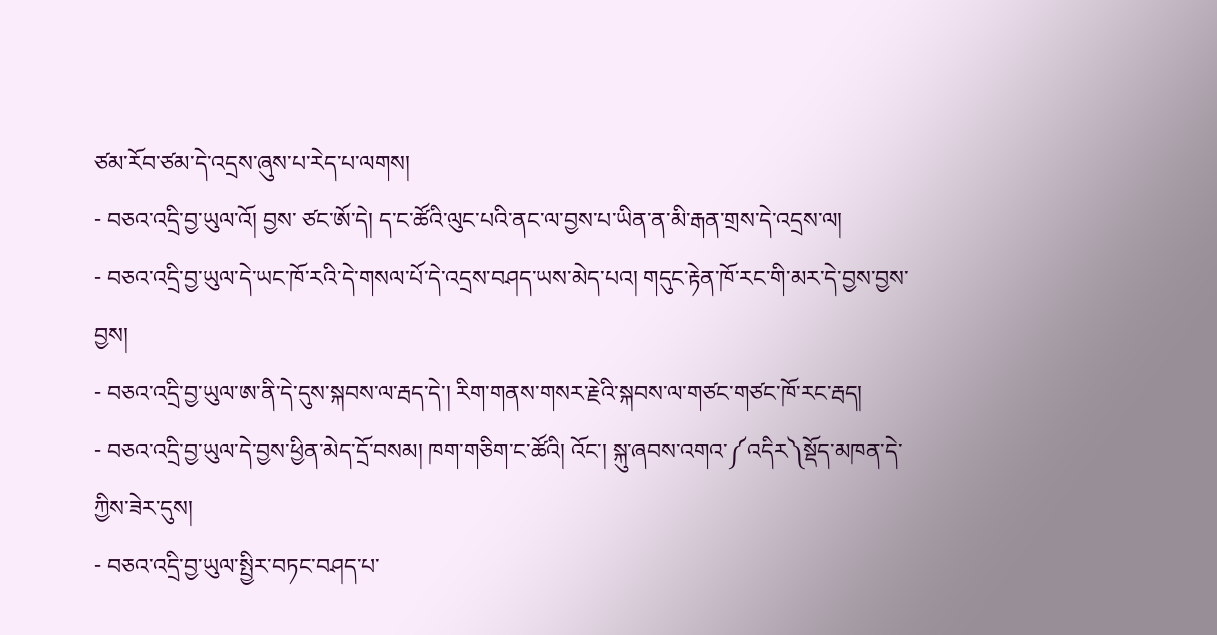ཙམ་རོབ་ཙམ་དེ་འདྲས་ཞུས་པ་རེད་པ་ལགས།
- བཅའ་འདྲི་བྱ་ཡུལ་འོ། བྱས་ ཙང་ཨོ་དེ། ད་ང་ཚོའི་ལུང་པའི་ནང་ལ་བྱས་པ་ཡིན་ན་མི་རྒན་གྲས་དེ་འདྲས་ལ།
- བཅའ་འདྲི་བྱ་ཡུལ་དེ་ཡང་ཁོ་རའི་དེ་གསལ་པོ་དེ་འདྲས་བཤད་ཡས་མེད་པའ། གདུང་རྟེན་ཁོ་རང་གི་མར་དེ་བྱས་བྱས་བྱས།
- བཅའ་འདྲི་བྱ་ཡུལ་ཨ་ནི་དེ་དུས་སྐབས་ལ་རྦད་དེ་། རིག་གནས་གསར་རྗེའི་སྐབས་ལ་གཙང་གཙང་ཁོ་རང་རྦད།
- བཅའ་འདྲི་བྱ་ཡུལ་དེ་བྱས་ཕྱིན་མེད་དྲོ་བསམ། ཁག་གཅིག་ང་ཚོའི། འོང་། སྐུ་ཞབས་འགའ་༼འདིར༽སྡོད་མཁན་དེ་ཀྱིས་ཟེར་དུས།
- བཅའ་འདྲི་བྱ་ཡུལ་སྤྱིར་བཏང་བཤད་པ་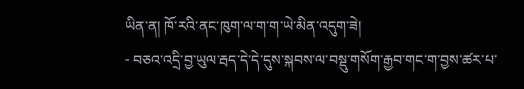ཡིན་ན། ཁོ་རའི་ནང་ཁུག་ལ་ག་ག་ཡེ་མིན་འདུག་ཟེ།
- བཅའ་འདྲི་བྱ་ཡུལ་རྦད་དེ་དེ་དུས་སྐབས་ལ་བསྡུ་གསོག་རྒྱབ་གང་ག་བྱས་ཚར་པ་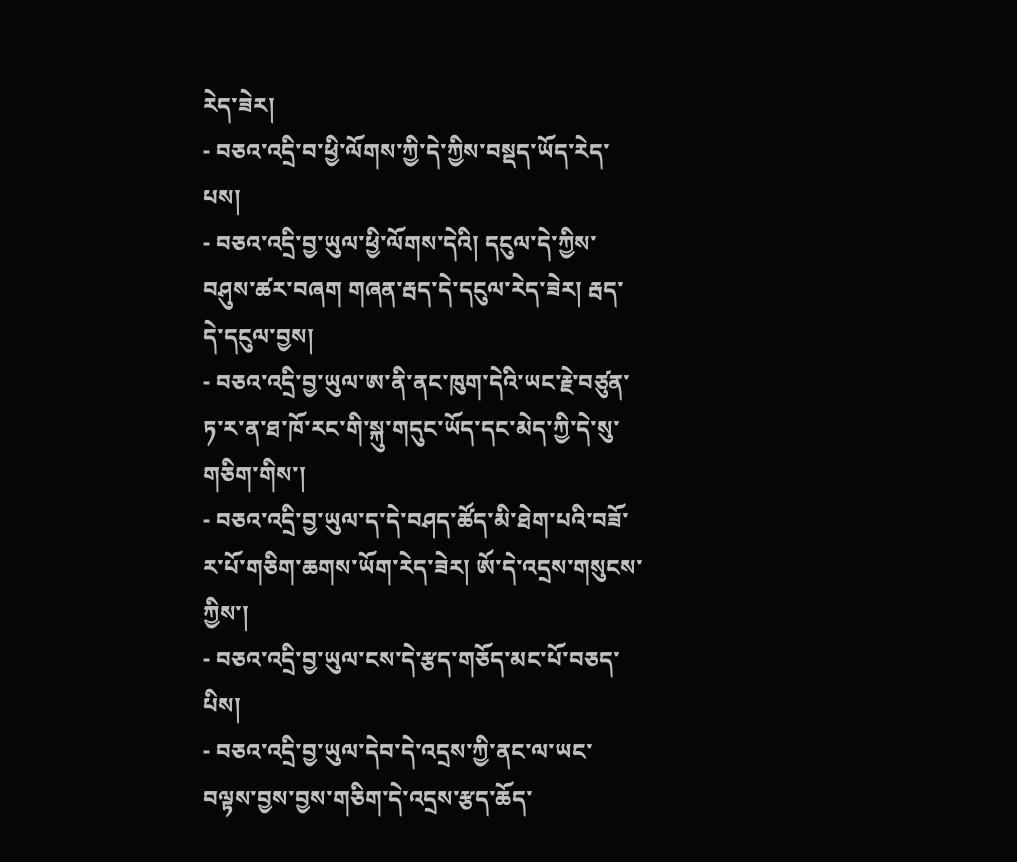རེད་ཟེར།
- བཅའ་འདྲི་བ་ཕྱི་ལོགས་ཀྱི་དེ་ཀྱིས་བསྡད་ཡོད་རེད་པས།
- བཅའ་འདྲི་བྱ་ཡུལ་ཕྱི་ལོགས་དེའི། དངུལ་དེ་ཀྱིས་བཤུས་ཚར་བཞག གཞན་རྦད་དེ་དངུལ་རེད་ཟེར། རྦད་དེ་དངུལ་བྱས།
- བཅའ་འདྲི་བྱ་ཡུལ་ཨ་ནི་ནང་ཁུག་དེའི་ཡང་རྗེ་བཙུན་ཏ་ར་ན་ཐ་ཁོ་རང་གི་སྐུ་གདུང་ཡོད་དང་མེད་ཀྱི་དེ་སུ་གཅིག་གིས་།
- བཅའ་འདྲི་བྱ་ཡུལ་ད་དེ་བཤད་ཚོད་མི་ཐེག་པའི་བཟོ་ར་པོ་གཅིག་ཆགས་ཡོག་རེད་ཟེར། ཨོ་དེ་འདྲས་གསུངས་ཀྱིས་།
- བཅའ་འདྲི་བྱ་ཡུལ་ངས་དེ་རྩད་གཅོད་མང་པོ་བཅད་པིས།
- བཅའ་འདྲི་བྱ་ཡུལ་དེབ་དེ་འདྲས་ཀྱི་ནང་ལ་ཡང་བལྟས་བྱས་བྱས་གཅིག་དེ་འདྲས་རྩད་ཆོད་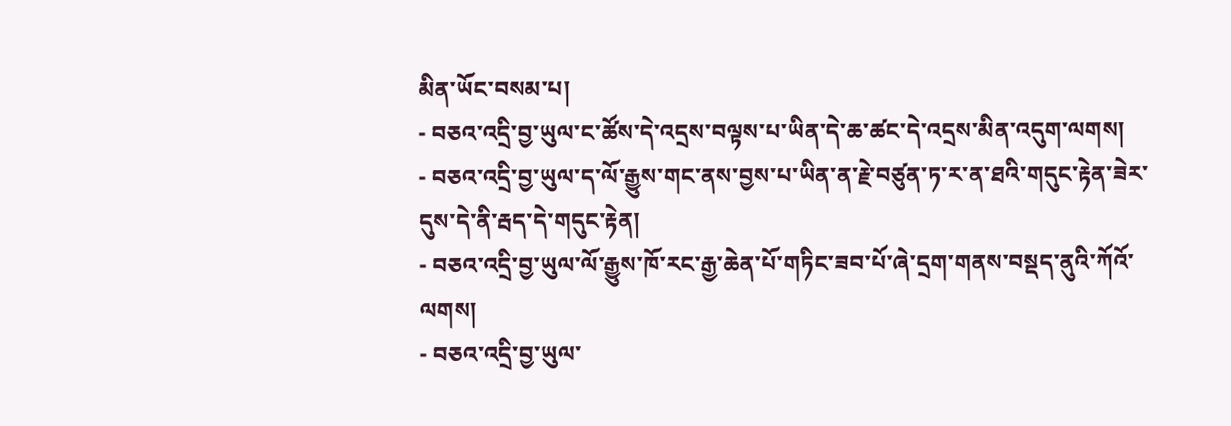མིན་ཡོང་བསམ་པ།
- བཅའ་འདྲི་བྱ་ཡུལ་ང་ཚོས་དེ་འདྲས་བལྟས་པ་ཡིན་དེ་ཆ་ཚང་དེ་འདྲས་མིན་འདུག་ལགས།
- བཅའ་འདྲི་བྱ་ཡུལ་ད་ལོ་རྒྱུས་གང་ནས་བྱས་པ་ཡིན་ན་རྗེ་བཙུན་ཏ་ར་ན་ཐའི་གདུང་རྟེན་ཟེར་དུས་དེ་ནི་རྦད་དེ་གདུང་རྟེན།
- བཅའ་འདྲི་བྱ་ཡུལ་ལོ་རྒྱུས་ཁོ་རང་རྒྱ་ཆེན་པོ་གཏིང་ཟབ་པོ་ཞེ་དྲག་གནས་བསྡད་ནུའི་ཀོའོ་ལགས།
- བཅའ་འདྲི་བྱ་ཡུལ་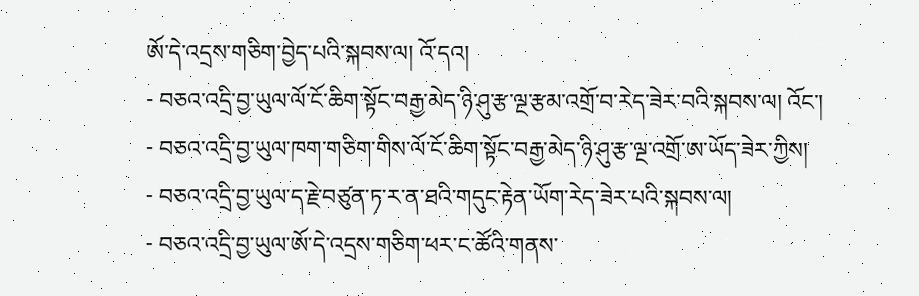ཨོ་དེ་འདྲས་གཅིག་བྱེད་པའི་སྐབས་ལ། འོ་དའ།
- བཅའ་འདྲི་བྱ་ཡུལ་ལོ་ངོ་ཆིག་སྟོང་བརྒྱ་མེད་ཉི་ཤུ་རྩ་ལྔ་རྩམ་འགྲོ་བ་རེད་ཟེར་བའི་སྐབས་ལ། འོང་།
- བཅའ་འདྲི་བྱ་ཡུལ་ཁག་གཅིག་གིས་ལོ་ངོ་ཆིག་སྟོང་བརྒྱ་མེད་ཉི་ཤུ་རྩ་ལྔ་འགྲོ་ཨ་ཡོད་ཟེར་ཀྱིས།
- བཅའ་འདྲི་བྱ་ཡུལ་ད་རྗེ་བཙུན་ཏ་ར་ན་ཐའི་གདུང་རྟེན་ཡོག་རེད་ཟེར་པའི་སྐབས་ལ།
- བཅའ་འདྲི་བྱ་ཡུལ་ཨོ་དེ་འདྲས་གཅིག་ཕར་ང་ཚོའི་གནས་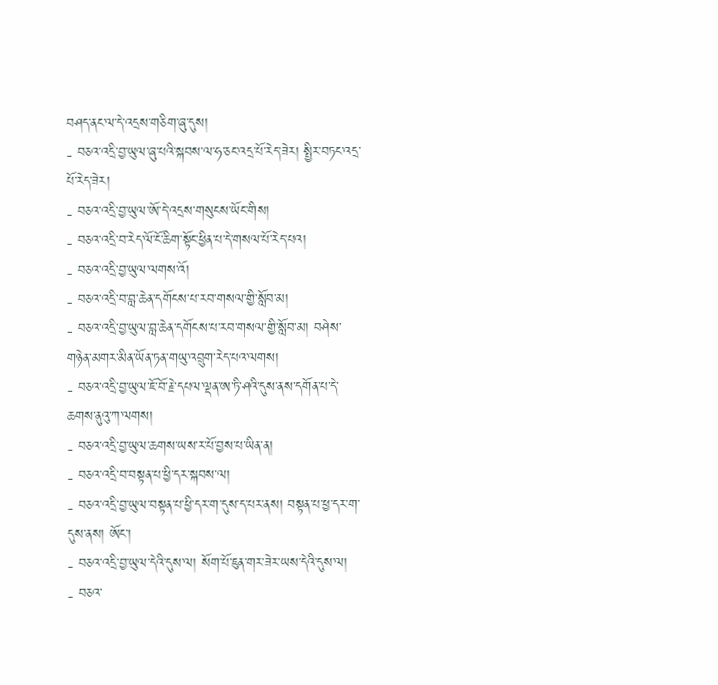བཤད་ནང་ལ་དེ་འདྲས་གཅིག་ཞུ་དུས།
- བཅའ་འདྲི་བྱ་ཡུལ་ཞུ་པའི་སྐབས་ལ་ཧ་ཅང་འདྲ་པོ་རེད་ཟེར། སྤྱིར་བཏང་འདྲ་པོ་རེད་ཟེར།
- བཅའ་འདྲི་བྱ་ཡུལ་ཨོ་དེ་འདྲས་གསུངས་ཡོང་གིས།
- བཅའ་འདྲི་བ་རེད་ལོ་ངོ་ཆིག་སྟོང་ཕྱིན་པ་དེ་གསལ་པོ་རེད་པའ།
- བཅའ་འདྲི་བྱ་ཡུལ་ལགས་འོ།
- བཅའ་འདྲི་བ་བླ་ཆེན་དགོངས་པ་རབ་གསལ་གྱི་སློབ་མ།
- བཅའ་འདྲི་བྱ་ཡུལ་བླ་ཆེན་དགོངས་པ་རབ་གསལ་གྱི་སློབ་མ། བཤེས་གཉེན་མགར་མིན་ཡོན་ཏན་གཡུ་འབྲུག་རེད་པའ་ལགས།
- བཅའ་འདྲི་བྱ་ཡུལ་ཇོ་བོ་རྗེ་དཔལ་ལྡན་ཨ་ཏི་ཤའི་དུས་ནས་དགོན་པ་དེ་ཆགས་ནུའུ་ཀ་ལགས།
- བཅའ་འདྲི་བྱ་ཡུལ་ཆགས་ཡས་ར་པོ་བྱས་པ་ཡིན་ན།
- བཅའ་འདྲི་བ་བསྟན་པ་ཕྱི་དར་སྐབས་ལ།
- བཅའ་འདྲི་བྱ་ཡུལ་བསྟན་པ་ཕྱི་དར་ག་དུས་ད་པར་ནས། བསྟན་པ་ཕྱ་དར་ག་དུས་ནས། ཨོང་།
- བཅའ་འདྲི་བྱ་ཡུལ་དེའི་དུས་ལ། སོག་པོ་ཇུན་གར་ཟེར་ཡས་དེའི་དུས་ལ།
- བཅའ་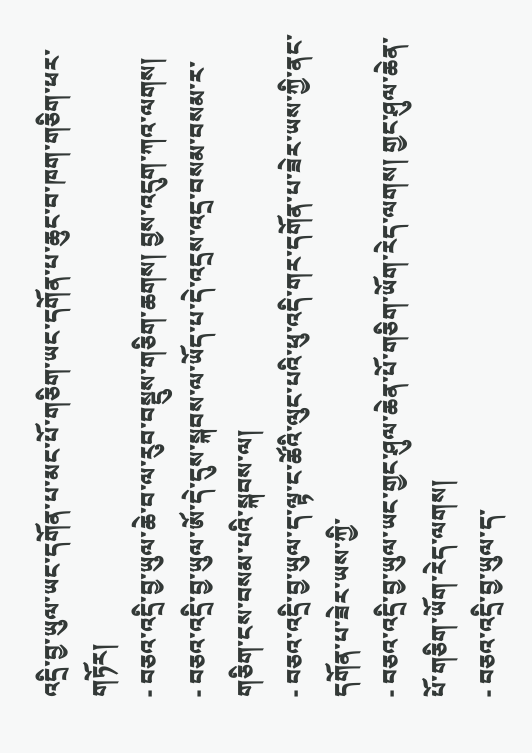འདྲི་བྱ་ཡུལ་ཡང་དགོན་པ་མང་པོ་གཅིག་ཡང་དགོན་པ་ཆུང་བ་ཁག་གཅིག་ཕར་གཏོར།
- བཅའ་འདྲི་བྱ་ཡུལ་ཆེ་བ་ལ་རུབ་བསྡུས་གཅིག་ཆགས། བྱས་འདུག་ཀའ་ལགས།
- བཅའ་འདྲི་བྱ་ཡུལ་ཨོ་དེ་དུས་སྐབས་ལ་ཡོད་པ་དེ་འདྲས་འདྲ་བསམ་བསམ་ར་གཅིག་ངས་བསམ་པའི་སྐབས་ལ།
- བཅའ་འདྲི་བྱ་ཡུལ་ད་ལྟ་ང་ཚོའི་ལུང་པའི་ཕུ་འདི་གར་དགོན་པ་ཟེར་ཡས་ཀྱི་ནང་དགོན་པ་ཟེར་ཡས་ཀྱི་
- བཅའ་འདྲི་བྱ་ཡུལ་ཡང་གྱང་ཤུལ་ཆེན་པོ་གཅིག་ཡོག་རེད་ལགས། གྱང་ཤུལ་ཆེན་པོ་གཅིག་ཡོག་རེད་ལགས།
- བཅའ་འདྲི་བྱ་ཡུལ་ད་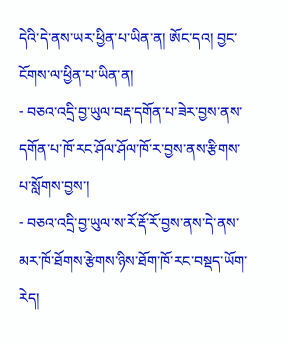དེའི་དེ་ནས་ཡར་ཕྱིན་པ་ཡིན་ན། ཨོང་དའ། བྱང་ངོགས་ལ་ཕྱིན་པ་ཡིན་ན།
- བཅའ་འདྲི་བྱ་ཡུལ་བརྡ་དགོན་པ་ཟེར་བྱས་ནས་དགོན་པ་ཁོ་རང་ཤོལ་ཤོལ་ཁོ་ར་བྱས་ནས་རྩིགས་པ་སློགས་བྱས་།
- བཅའ་འདྲི་བྱ་ཡུལ་ས་རོ་རྡོ་རོ་བྱས་ནས་དེ་ནས་མར་ཁོ་ཐོགས་རྩེགས་ཉིས་ཐོག་ཁོ་རང་བསྡད་ཡོག་རེད།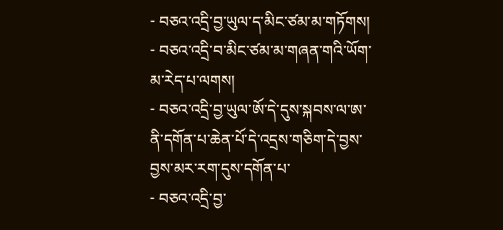- བཅའ་འདྲི་བྱ་ཡུལ་ད་མིང་ཙམ་མ་གཏོགས།
- བཅའ་འདྲི་བ་མིང་ཙམ་མ་གཞན་གའི་ཡོག་མ་རེད་པ་ལགས།
- བཅའ་འདྲི་བྱ་ཡུལ་ཨོ་དེ་དུས་སྐབས་ལ་ཨ་ནི་དགོན་པ་ཆེན་པོ་དེ་འདྲས་གཅིག་དེ་བྱས་བྱས་མར་རག་དུས་དགོན་པ་
- བཅའ་འདྲི་བྱ་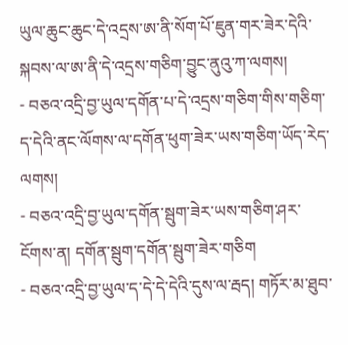ཡུལ་ཆུང་ཆུང་དེ་འདྲས་ཨ་ནི་སོག་པོ་ཇུན་གར་ཟེར་དེའི་སྐབས་ལ་ཨ་ནི་དེ་འདྲས་གཅིག་བྱུང་ནུའུ་ཀ་ལགས།
- བཅའ་འདྲི་བྱ་ཡུལ་དགོན་པ་དེ་འདྲས་གཅིག་གིས་གཅིག་ད་དེའི་ནང་ལོགས་ལ་དགོན་ཕུག་ཟེར་ཡས་གཅིག་ཡོད་རེད་ལགས།
- བཅའ་འདྲི་བྱ་ཡུལ་དགོན་སྦུག་ཟེར་ཡས་གཅིག་ཤར་ངོགས་ན། དགོན་སྦུག་དགོན་སྦུག་ཟེར་གཅིག
- བཅའ་འདྲི་བྱ་ཡུལ་ད་དེ་དེ་དེའི་དུས་ལ་རྦད། གཏོར་མ་ཐུབ་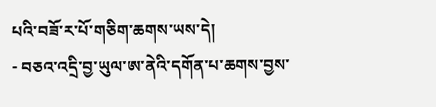པའི་བཟོ་ར་པོ་གཅིག་ཆགས་ཡས་དེ།
- བཅའ་འདྲི་བྱ་ཡུལ་ཨ་ནེའི་དགོན་པ་ཆགས་བྱས་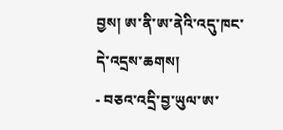བྱས། ཨ་ནི་ཨ་ནེའི་འདུ་ཁང་དེ་འདྲས་ཆགས།
- བཅའ་འདྲི་བྱ་ཡུལ་ཨ་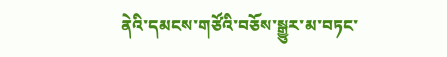ནེའི་དམངས་གཙོའི་བཅོས་སྒྱུར་མ་བཏང་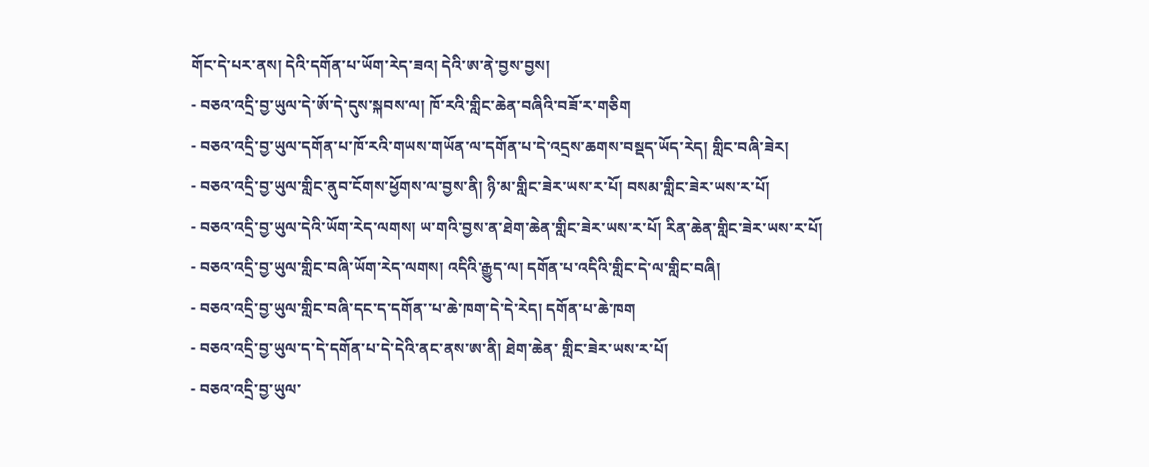གོང་དེ་པར་ནས། དེའི་དགོན་པ་ཡོག་རེད་ཟའ། དེའི་ཨ་ནེ་བྱས་བྱས།
- བཅའ་འདྲི་བྱ་ཡུལ་དེ་ཨོ་དེ་དུས་སྐབས་ལ། ཁོ་རའི་གླིང་ཆེན་བཞིའི་བཟོ་ར་གཅིག
- བཅའ་འདྲི་བྱ་ཡུལ་དགོན་པ་ཁོ་རའི་གཡས་གཡོན་ལ་དགོན་པ་དེ་འདྲས་ཆགས་བསྡད་ཡོད་རེད། གླིང་བཞི་ཟེར།
- བཅའ་འདྲི་བྱ་ཡུལ་གླིང་ནུབ་ངོགས་ཕྱོགས་ལ་བྱས་ནི། ཉི་མ་གླིང་ཟེར་ཡས་ར་པོ། བསམ་གླིང་ཟེར་ཡས་ར་པོ།
- བཅའ་འདྲི་བྱ་ཡུལ་དེའི་ཡོག་རེད་ལགས། ཡ་གའི་བྱས་ན་ཐེག་ཆེན་གླིང་ཟེར་ཡས་ར་པོ། རིན་ཆེན་གླིང་ཟེར་ཡས་ར་པོ།
- བཅའ་འདྲི་བྱ་ཡུལ་གླིང་བཞི་ཡོག་རེད་ལགས། འདིའི་རྒྱུད་ལ། དགོན་པ་འདིའི་གླིང་དེ་ལ་གླིང་བཞི།
- བཅའ་འདྲི་བྱ་ཡུལ་གླིང་བཞི་དང་ད་དགོན་་པ་ཆེ་ཁག་དེ་དེ་རེད། དགོན་པ་ཆེ་ཁག
- བཅའ་འདྲི་བྱ་ཡུལ་ད་དེ་དགོན་པ་དེ་དེའི་ནང་ནས་ཨ་ནི། ཐེག་ཆེན་ གླིང་ཟེར་ཡས་ར་པོ།
- བཅའ་འདྲི་བྱ་ཡུལ་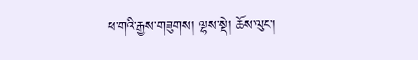ཕ་གའི་རྒྱས་གཟུགས། ལྷས་སྡེ། ཆོས་ལུང་།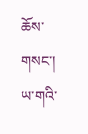ཆོས་གསང་། ཡ་གའི་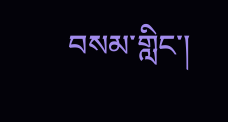བསམ་གླིང་།